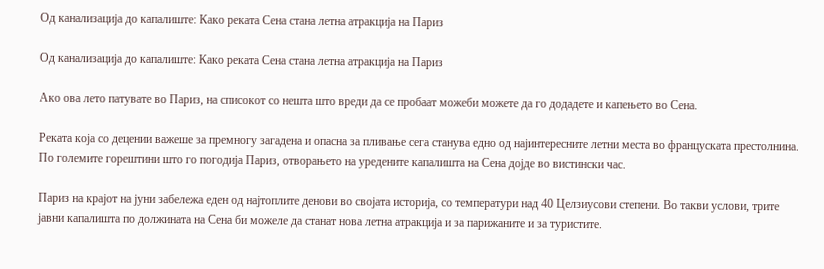Од канализација до капалиште: Како реката Сена стана летна атракција на Париз

Од канализација до капалиште: Како реката Сена стана летна атракција на Париз

Ако ова лето патувате во Париз, на списокот со нешта што вреди да се пробаат можеби можете да го додадете и капењето во Сена.

Реката која со децении важеше за премногу загадена и опасна за пливање сега станува едно од најинтересните летни места во француската престолнина. По големите горештини што го погодија Париз, отворањето на уредените капалишта на Сена дојде во вистински час.

Париз на крајот на јуни забележа еден од најтоплите денови во својата историја, со температури над 40 Целзиусови степени. Во такви услови, трите јавни капалишта по должината на Сена би можеле да станат нова летна атракција и за парижаните и за туристите.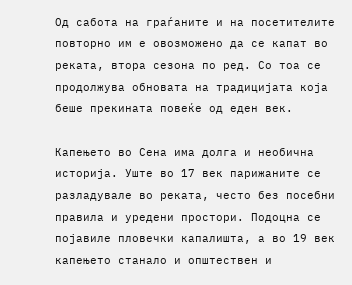Од сабота на граѓаните и на посетителите повторно им е овозможено да се капат во реката, втора сезона по ред. Со тоа се продолжува обновата на традицијата која беше прекината повеќе од еден век.

Капењето во Сена има долга и необична историја. Уште во 17 век парижаните се разладувале во реката, често без посебни правила и уредени простори. Подоцна се појавиле пловечки капалишта, а во 19 век капењето станало и општествен и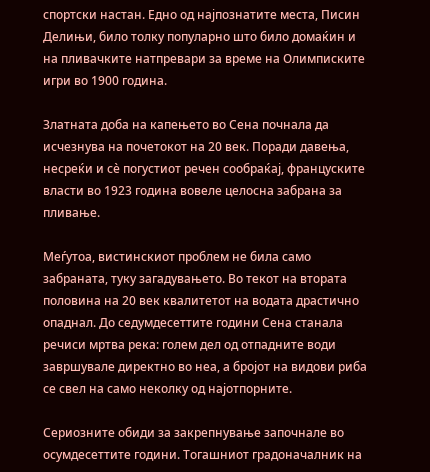спортски настан. Едно од најпознатите места, Писин Делињи, било толку популарно што било домаќин и на пливачките натпревари за време на Олимписките игри во 1900 година.

Златната доба на капењето во Сена почнала да исчезнува на почетокот на 20 век. Поради давења, несреќи и сè погустиот речен сообраќај, француските власти во 1923 година вовеле целосна забрана за пливање.

Меѓутоа, вистинскиот проблем не била само забраната, туку загадувањето. Во текот на втората половина на 20 век квалитетот на водата драстично опаднал. До седумдесеттите години Сена станала речиси мртва река: голем дел од отпадните води завршувале директно во неа, а бројот на видови риба се свел на само неколку од најотпорните.

Сериозните обиди за закрепнување започнале во осумдесеттите години. Тогашниот градоначалник на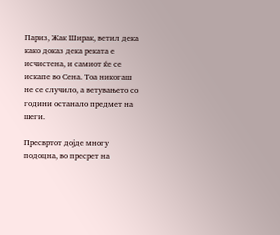Париз, Жак Ширак, ветил дека како доказ дека реката е исчистена, и самиот ќе се искапе во Сена. Тоа никогаш не се случило, а ветувањето со години останало предмет на шеги.

Пресвртот дојде многу подоцна, во пресрет на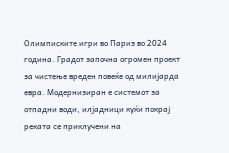Олимписките игри во Париз во 2024 година. Градот започна огромен проект за чистење вреден повеќе од милијарда евра. Модернизиран е системот за отпадни води, илјадници куќи покрај реката се приклучени на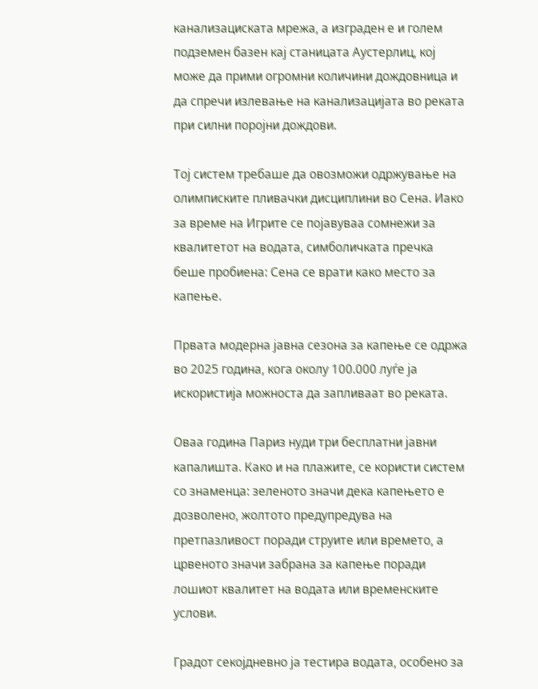канализациската мрежа, а изграден е и голем подземен базен кај станицата Аустерлиц, кој може да прими огромни количини дождовница и да спречи излевање на канализацијата во реката при силни поројни дождови.

Тој систем требаше да овозможи одржување на олимписките пливачки дисциплини во Сена. Иако за време на Игрите се појавуваа сомнежи за квалитетот на водата, симболичката пречка беше пробиена: Сена се врати како место за капење.

Првата модерна јавна сезона за капење се одржа во 2025 година, кога околу 100.000 луѓе ја искористија можноста да запливаат во реката.

Оваа година Париз нуди три бесплатни јавни капалишта. Како и на плажите, се користи систем со знаменца: зеленото значи дека капењето е дозволено, жолтото предупредува на претпазливост поради струите или времето, а црвеното значи забрана за капење поради лошиот квалитет на водата или временските услови.

Градот секојдневно ја тестира водата, особено за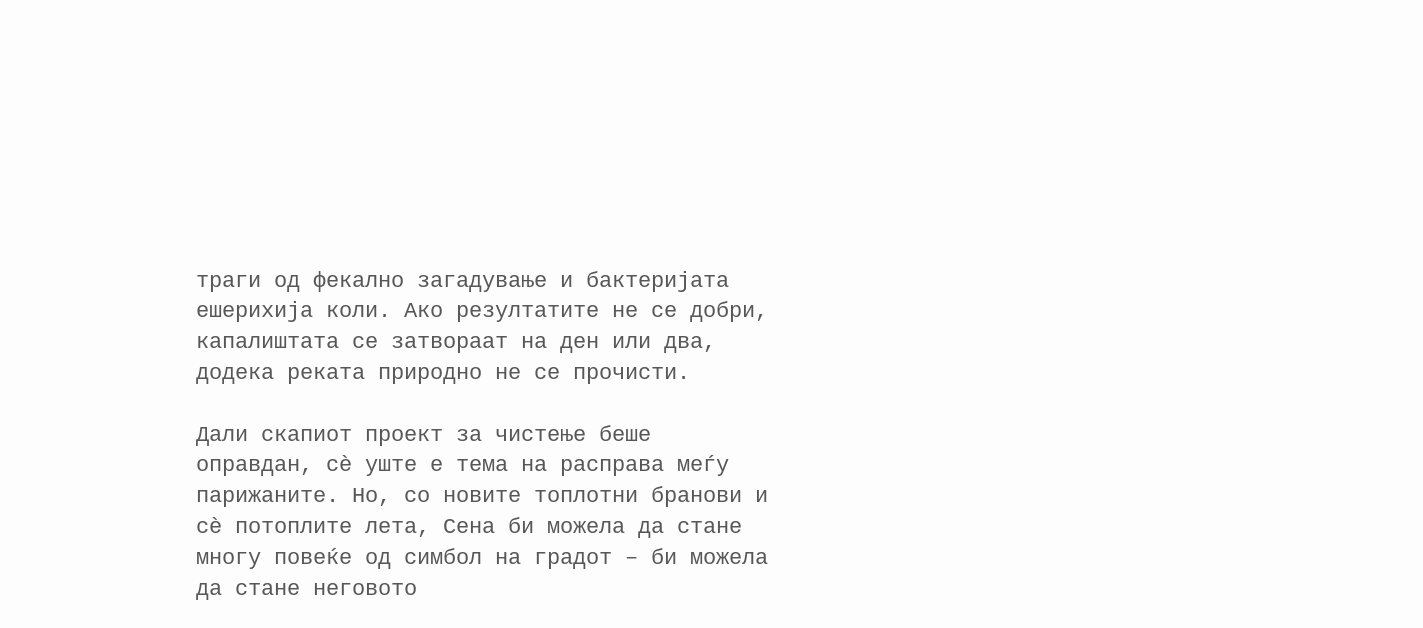траги од фекално загадување и бактеријата ешерихија коли. Ако резултатите не се добри, капалиштата се затвораат на ден или два, додека реката природно не се прочисти.

Дали скапиот проект за чистење беше оправдан, сè уште е тема на расправа меѓу парижаните. Но, со новите топлотни бранови и сè потоплите лета, Сена би можела да стане многу повеќе од симбол на градот – би можела да стане неговото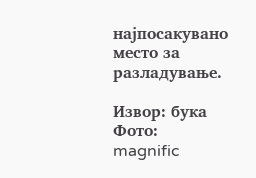најпосакувано место за разладување.

Извор: бука
Фото: magnific